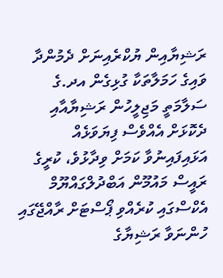ރަޝިޔާއިން ޔުކްރެއިނަށް ދެމުންދާ ވައިގެ ހަމަލާތަކާ ގުޅިގެން އދ.ގެ ސަލާމަތީ މަޖިލީހުން ރަޝިޔާއާއި ދެކޮޅަށް އެއްވެސް ފިޔަވަޅެއް އަޅައިފައިނުވާ ކަމަށް ވިދާޅުވެ، ކުރީގެ ރައީސް މައުމޫން އަބްދުލްގައްޔޫމް އެކްސްގައި ކުރެއްވި ޕޯސްޓަށް ރާއްޖޭގައި ހުންނަވާ ރަޝިޔާގެ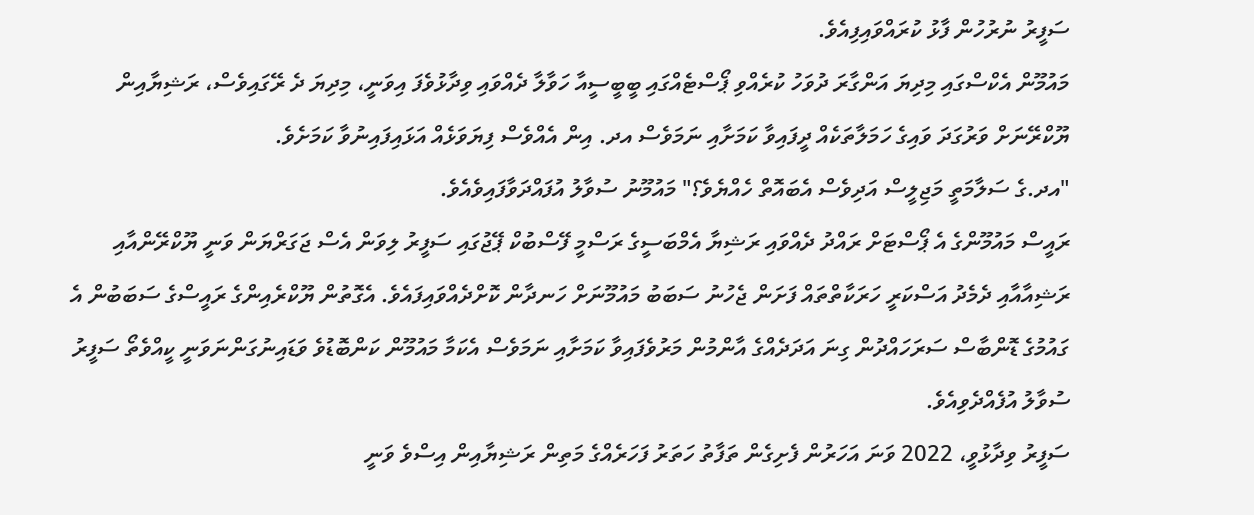ސަފީރު ނުރުހުން ފާޅު ކުރައްވައިފިއެވެ.
މައުމޫން އެކްސްގައި މިދިޔަ އަންގާރަ ދުވަހު ކުރެއްވި ޕޯސްޓެއްގައި ބީބީސީއާ ހަވާލާ ދެއްވައި ވިދާޅުވެފަ އިވަނީ، މިދިޔަ ދެ ރޭގައިވެސް، ރަޝިޔާއިން ޔޫކްރޭނަށް ވަރުގަދަ ވައިގެ ހަމަލާތަކެއް ދީފައިވާ ކަމަށާއި ނަމަވެސް އދ. އިން އެއްވެސް ފިޔަވަޅެއް އަޅައިފައިނުވާ ކަމަށެވެ.
"އދ.ގެ ސަލާމަތީ މަޖިލީސް އަދިވެސް އެބައޮތް ހެއްޔެވެ؟" މައުމޫނު ސުވާލު އުފައްދަވާފައިވެއެވެ.
ރައީސް މައުމޫންގެ އެ ޕޯސްޓަށް ރައްދު ދެއްވައި ރަޝިޔާ އެމްބަސީގެ ރަސްމީ ފޭސްބުކް ޕޭޖުގައި ސަފީރު ލިވަން އެސް ޖަގަރްޔަން ވަނީ ޔޫކްރޭންއާއި ރަޝިއާއާއި ދެމެދު އަސްކަރީ ހަރަކާތްތައް ފަށަން ޖެހުނު ސަބަބު މައުމޫނަށް ހަނދާން ކޮށްދެއްވައިފައެވެ. އެގޮތުން ޔޫކްރެއިންގެ ރައީސްގެ ސަބަބުން އެ ގައުމުގެ ޑޮންބާސް ސަރަހައްދުން ގިނަ އަދަދެއްގެ އާންމުން މަރުވެފައިވާ ކަމަށާއި ނަމަވެސް އެކަމާ މައުމޫން ކަންބޮޑުވެ ވަޑައިނުގަންނަވަނީ ކީއްވެތޯ ސަފީރު ސުވާލު އުފެއްދެވިއެވެ.
ސަފީރު ވިދާޅުވީ، 2022 ވަނަ އަހަރުން ފެށިގެން ތަފާތު ހަތަރު ފަހަރެއްގެ މަތިން ރަޝިޔާއިން އިސްވެ ވަނީ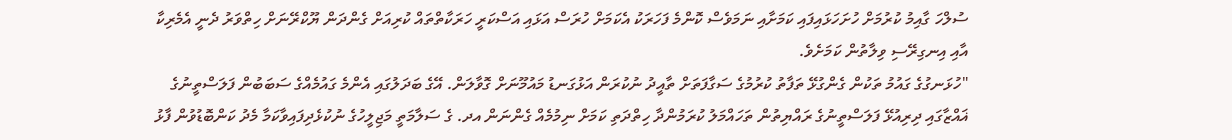ސުލްހަ ގާއިމު ކުރުމަށް ހުށަހަޅައިފައި ކަމަށާއި ނަމަވެސް ކޮންމެ ފަހަރަކު އެކަމަށް ހުރަސް އަޅައި އަސްކަރީ ހަރަކާތްތައް ކުރިއަށް ގެންދަން ޔޫކްރޭނަށް ހިތްވަރު ދެނީ އެމެރިކާ އާއި އިނގިރޭސި ވިލާތުން ކަމަށެވެ.
"ހުޅަނގުގެ ގައުމު ތަކުން ގެންގުޅޭ ތަފާތު ކުރުމުގެ ސަގާފަތަށް ތާއީދު ނުކުރަން އަޅުގަނޑު މައުމޫނަށް ގޮވާލަން. އޭގެ ބަދަލުގައި އެންމެ ގައުމެއްގެ ސަބަބުން ފަލަސްތީނުގެ ޣައްޒާގައި ދިރިއުޅޭ ފަލަސްތީނުގެ ރައްޔިތުން ތަހައްމަލު ކުރަމުންދާ ހިތްދަތި ކަމަށް ނިމުމެއް ގެންނަން އދ. ގެ ސަލާމަތީ މަޖިލީހުގެ ނުކުޅެދިފައިވާކަމާ މެދު ކަންބޮޑުވުން ފާޅު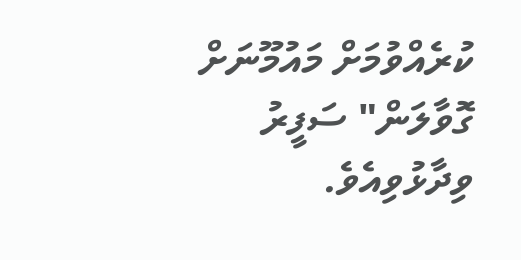ކުރެއްވުމަށް މައުމޫނަށް ގޮވާލަން" ސަފީރު ވިދާޅުވިއެވެ.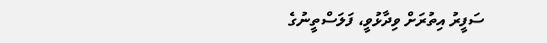ސަފީރު އިތުރަށް ވިދާޅުވީ، ފަލަސްތީނުގެ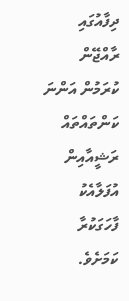ދިފާއުގައި ރާއްޖޭން ކުރަމުން އަންނަ ކަންތައްތައް ރަޝީއާއިން އުފަލާއެކު ފާހަގަކުރާ ކަމަށެވެ.